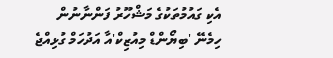އެކި ގައުމުތަކުގެ މަޝްހޫރު ފަންނާނުން ހިމެނޭ 'ބިޔޯންޑް މިއުޒިކް'އާ އަދުހަމް ގުޅިއްޖެ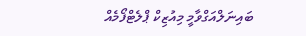ބައިނަލްއަގްވާމީ މިއުޒިކް ޕްލެޓްފޯމެއް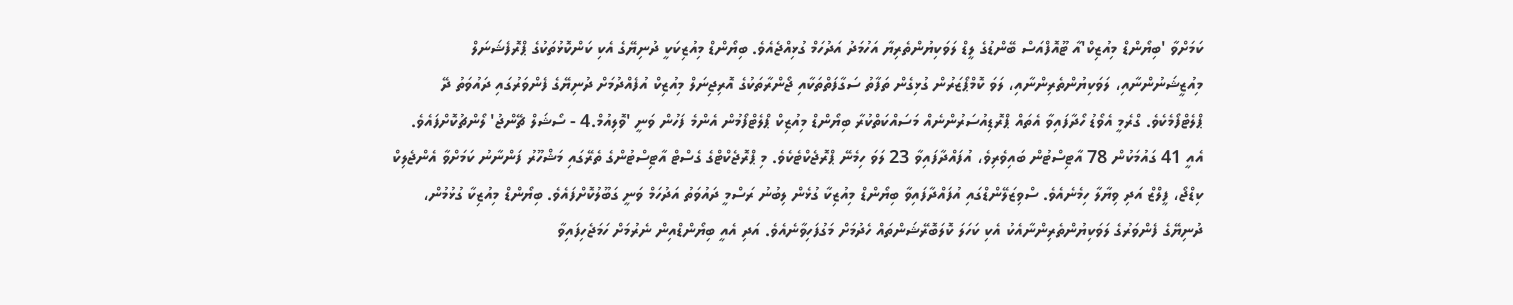ކަމަށްވާ 'ބިޔޯންޑް މިއުޒިކް'އާ ޓޫއޮފްއަސް ބޭންޑުގެ ލީޑް ލަވަކިޔުންތެރިޔާ އަހުމަދު އަދުހަމް ގުޅިއްޖެއެވެ. ބިޔޯންޑް މިއުޒިކަކީ ދުނިޔޭގެ އެކި ކަންކޮޅުތަކުގެ ޕްރޮފެޝަނަލް މިއުޒީޝަނުންނާއި، ލަވަކިޔުންތެރިންނާއި، ލަވަ ކޮމްޕޯޒަރުން ގުޅިގެން ތަފާތު ސަގާފަތްތަކާއި ޖޯންރާތަކުގެ އޮރިޖިނަލް މިއުޒިކް އުފެއްދުމަށް ދުނިޔޭގެ ފެންވަރުގައި ދައުވަތު ދޭ ޕްލެޓްފޯމެކެވެ. ގްރެމީ އެވޯޑު ހޯދާފައިވާ އެތައް ޕްރޮޑިއުސަރުންނެއް މަސައްކަތްކުރާ ބިޔޯންޑް މިއުޒިކް ޕްލެޓްފޯމުން އެންމެ ފަހުން ވަނީ 'ވޮލިއުމް.4 - ސޯޝަލް ޗޭންޖު' ލޯންޗުކޮށްފައެވެ. އެއީ 41 ގައުމަކުން 78 އާޓިސްޓުން ބައިވެރިވެ، އުފައްދާފައިވާ 23 ލަވަ ހިމެނޭ ޕްރޮޖެކްޓެކެވެ. މި ޕްރޮޖެކްޓްގެ ގެސްޓް އާޓިސްޓުންގެ ތެރޭގައި މަޝްހޫރު ފަންނާނު ކަމަށްވާ އެންޖެލިކް ކިޑްޖޯ، ފީލްޒް އަދި ވިޔާލާ ހިމެނެއެވެ. ސްވިޒަލޭންޑްގައި އުފައްދާފައިވާ ބިޔޯންޑް މިއުޒިކާ ގުޅެން ލިބުނު ރަސްމީ ދައުވަތު އަދުހަމް ވަނީ ގަބޫލުކޮށްފައެވެ. ބިޔޯންޑް މިއުޒިކާ ގުޅުމުން، ދުނިޔޭގެ ފެންވަރުގެ ލަވަކިޔުންތެރިންނާއެކު އެކި ކަހަލަ ކޮލަބޮރޭޝަންތައް ހެދުމަށް މަގުފަހިވާނެއެވެ. އަދި އެއީ ބިޔޯންޑްއިން ނެރުމަށް ހަމަޖެހިފައިވާ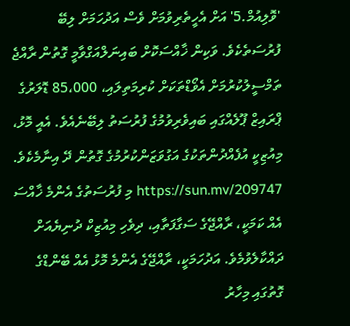'ވޮލިއުމް.5' އަށް އެހީތެރިވުމަށް ވެސް އަދުހަމަށް ލިބޭ ފުރުސަތެކެވެ. ވަކިން ޚާއްސަކޮށް ބައިނަލްއަގްވާމީ ގޮތުން ރާއްޖެ ތަމްސީލުކުރުމަށް އެވޯޑްތަކަށް ކުރިމަތިލައި، 85،000 ޑޮލަރުގެ ޕްރައިޒް ޕޫލެއްގައި ބައިވެރިވުމުގެ ފުރުސަތު ލިބޭނެއެވެ. އެއީ މޮޅު، މިއުޒިކީ އުފެއްދުންތަކުގެ އަގުވަޒަންކުރުމުގެ ގޮތުން ދޭ އިނާމެކެވެ. https://sun.mv/209747 މި ފުރުސަތުގެ އެންމެ ޚާއްސަ އެއް ކަމަކީ، ރާއްޖޭގެ ސަގާފަތާއި، ދިވެހި މިއުޒިކް ދުނިޔެއަށް ދައްކާލެވުމެވެ. އަދުހަމަކީ، ރާއްޖޭގެ އެންމެ މޮޅު އެއް ބޭންޑްގެ ގޮތުގައި މިހާރު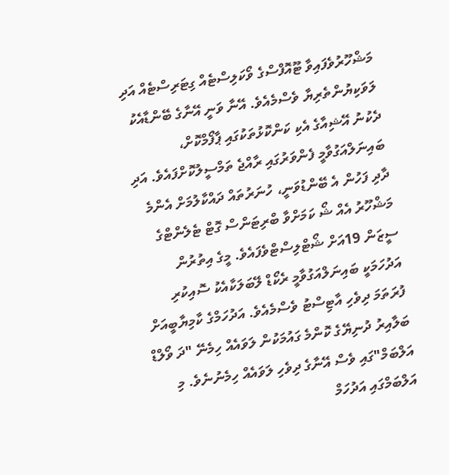މަޝްހޫރުވެފައިވާ ޓޫއޮފްސްގެ ވޯކަލިސްޓެއް ގިޓަރިސްޓެއް އަދި ލަވަކިޔުންތެރިޔާ ވެސްމެއެވެ. އޭނާ ވަނީ އޭނާގެ ބޭންޑާއެކު ދެކުނު އޭޝިއާގެ އެކި ކަންކޮޅުތަކުގައި ޕާފޯމްކޮށް، ބައިނަލްއަގުވާމީ ފެންވަރުގައި ރާއްޖެ ތަމްސީލުކޮށްފައެވެ. އަދި ދާދި ފަހުން އެ ބޭންޑުވަނީ، ހުނަރުތައް ދައްކާލުމަށް އެންމެ މަޝްހޫރު އެއް ޝޯ ކަމަށްވާ ބްރިޓަންސް ގޮޓް ޓެލެންޓްގެ ސީޒަން 19އަށް ޝޯޓްލިސްޓްވެފައެވެ. މީގެ އިތުރުން އަދުހަމަކީ ބައިނަލްއަގުވާމީ ރެކޯޑް ލޭބަލަކާއެކު ސޮއިކުރި ފުރަތަމަ ދިވެހި އާޓިސްޓު ވެސްމެއެވެ. އަދުހަމްގެ ކާމިޔާބީއަށް ބަލާއިރު ދުނިޔޭގެ ކޮންމެ ގައުމަކުން ލަވައެއް ހިމެނޭ "ދަ ވޯލްޑް އަލްބަމް"ގައި ވެސް އޭނާގެ ދިވެހި ލަވައެއް ހިމެނުނެވެ. މި އަލްބަމްގައި އަދުހަމް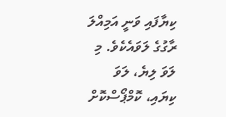ކިޔާފައި ވަނީ އަމިއްލަ ރާގުގެ ލަވައެކެވެ. މި ލަވަ ލިޔެ، ލަވަ ކިޔައި، ކޮމްޕޯސްކޮށް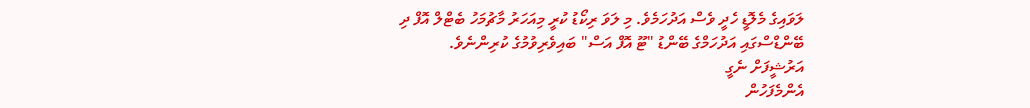ލަވައިގެ މެލޮޑީ ހެދީ ވެސް އަދުހަމެވެ. މި ލަވަ ރިކޯޑު ކުރީ މިއަހަރު މާޗުމަހު ބެޓްލް އޮފް ދި ބޭންޑްސްގައި އަދުހަމްގެ ބޭންޑު "ޓޫ އޮފް އަސް" ބައިވެރިވުމުގެ ކުރިންނެވެ.
އަރުޝީފަށް ނެގީ
އެންމެފަހުން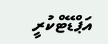އަޕްޑޭޓްކުރީ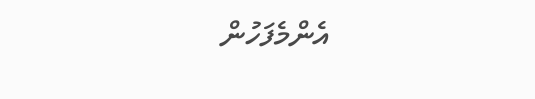އެންމެފަހުން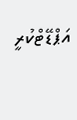އަޕްޑޭޓްކުރީ